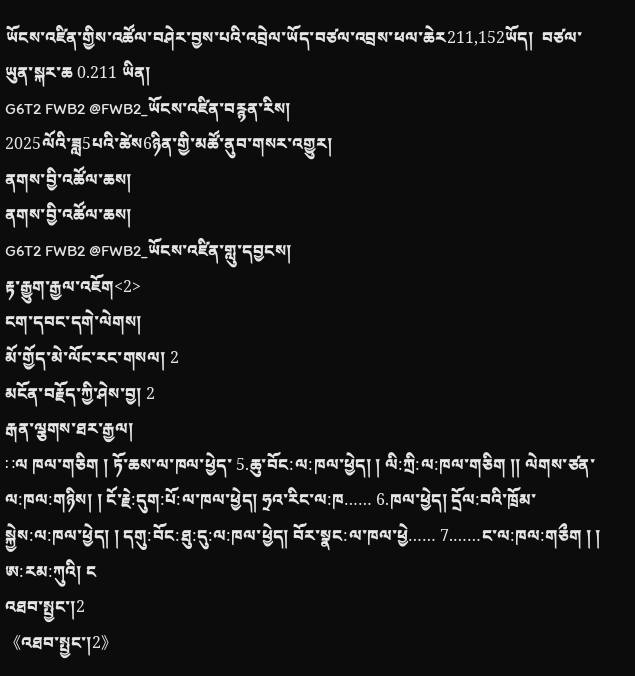ཡོངས་འཛིན་གྱིས་འཚོལ་བཤེར་བྱས་པའི་འབྲེལ་ཡོད་བཙལ་འབྲས་ཕལ་ཆེར211,152ཡོད།  བཙལ་ཡུན་སྐར་ཆ 0.211 ཡིན།
G6T2 FWB2 @FWB2_ཡོངས་འཛིན་བརྙན་རིས།
2025ལོའི་ཟླ5པའི་ཚེས6ཉིན་གྱི་མཚོ་ནུབ་གསར་འགྱུར།
ནགས་བྱི་འཚོལ་ཆས།
ནགས་བྱི་འཚོལ་ཆས།
G6T2 FWB2 @FWB2_ཡོངས་འཛིན་གླུ་དབྱངས།
རྟ་རྒྱུག་རྒྱལ་འཇོག<2>
ངག་དབང་དགེ་ལེགས།
མོ་གྱོད་མེ་ལོང་རང་གསལ། 2
མངོན་བརྗོད་ཀྱི་ཤེས་བྱ། 2
རྒན་ལྕགས་ཐར་རྒྱལ།
∷ལ ཁལ་གཅིག ། ཏོ་ཆས་ལ་ཁལ་ཕྱེད་ 5.ཆུ་བོང:ལ:ཁལ་ཕྱེད། ། ལི:ཀྲི:ལ:ཁལ་གཅིག །། ལེགས་ཙན་ལ:ཁལ:གཉིས། ། ངོ་རྗེ:དུག:པོ:ལ་ཁལ་ཕྱེད། ཧྲའ་རིང་ལ:ཁ…… 6.ཁལ་ཕྱེད། དྲོལ:བའི་ཁྲོམ་སྐྱེས:ལ:ཁལ་ཕྱེད། ། དགུ:བོང:ཐུ:དུ:ལ:ཁལ་ཕྱེད། བོར་སྣང:ལ་ཁལ་ཕྱེ…… 7.……ང་ལ:ཁལ:གཅྀག ། ། ཨ:རམ:ཀུའི། ང
འཐབ་སྤྱང་།2
《འཐབ་སྤྱང་།2》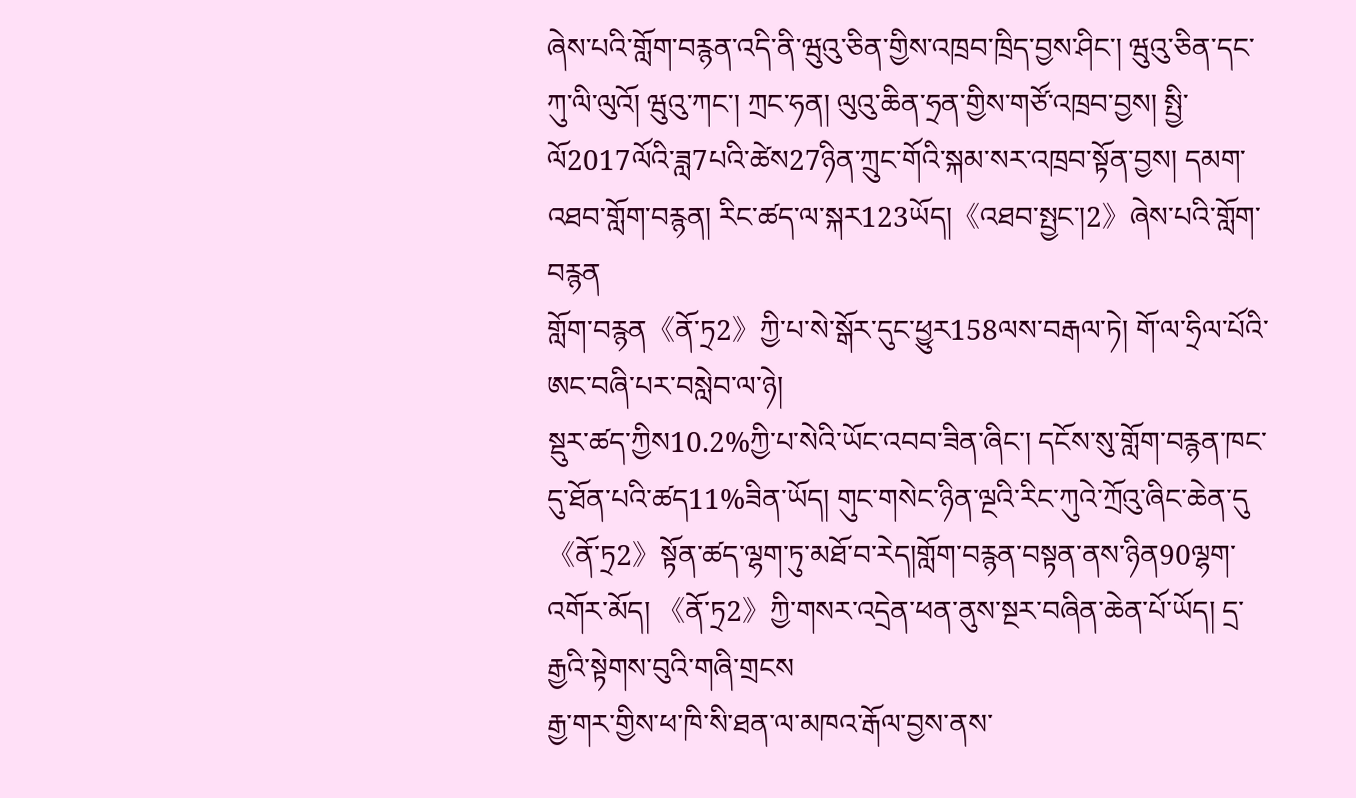ཞེས་པའི་གློག་བརྙན་འདི་ནི་ཝུའུ་ཅིན་གྱིས་འཁྲབ་ཁྲིད་བྱས་ཤིང་། ཝུའུ་ཅིན་དང་ཀུ་ལི་ལུའོ། ཝུའུ་ཀང་། ཀྲང་ཧན། ལུའུ་ཆིན་ཧྲན་གྱིས་གཙོ་འཁྲབ་བྱས། སྤྱི་ལོ2017ལོའི་ཟླ7པའི་ཚེས27ཉིན་ཀྲུང་གོའི་སྐམ་སར་འཁྲབ་སྟོན་བྱས། དམག་འཐབ་གློག་བརྙན། རིང་ཚད་ལ་སྐར123ཡོད།《འཐབ་སྤྱང་།2》ཞེས་པའི་གློག་བརྙན
གློག་བརྙན《ནོ་ཏྲ2》ཀྱི་པ་སེ་སྒོར་དུང་ཕྱུར158ལས་བརྒལ་ཏེ། གོ་ལ་ཧྲིལ་པོའི་ཨང་བཞི་པར་བསླེབ་ལ་ཉེ།
སྡུར་ཚད་ཀྱིས10.2%ཀྱི་པ་སེའི་ཡོང་འབབ་ཟིན་ཞིང་། དངོས་སུ་གློག་བརྙན་ཁང་དུ་ཐོན་པའི་ཚད11%ཟིན་ཡོད། གུང་གསེང་ཉིན་ལྔའི་རིང་ཀུའེ་ཀྲོའུ་ཞིང་ཆེན་དུ《ནོ་ཏྲ2》སྟོན་ཚད་ལྷག་ཏུ་མཐོ་བ་རེད།གློག་བརྙན་བསྟན་ནས་ཉིན90ལྷག་འགོར་མོད། 《ནོ་ཏྲ2》ཀྱི་གསར་འདྲེན་ཕན་ནུས་སྔར་བཞིན་ཆེན་པོ་ཡོད། དྲ་རྒྱའི་སྟེགས་བུའི་གཞི་གྲངས
རྒྱ་གར་གྱིས་ཕ་ཁི་སི་ཐན་ལ་མཁའ་རྒོལ་བྱས་ནས་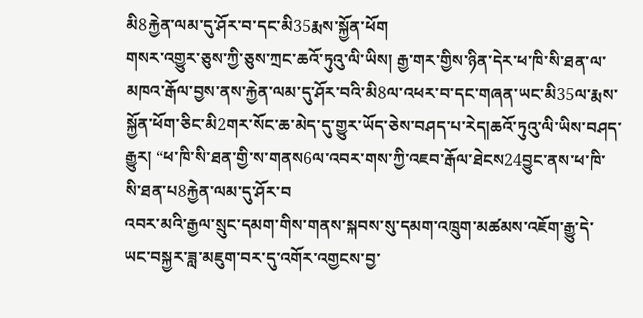མི8རྐྱེན་ལམ་དུ་ཤོར་བ་དང་མི35རྨས་སྐྱོན་ཕོག
གསར་འགྱུར་ཅུས་ཀྱི་ཅུས་ཀྲང་ཆའོ་ཏུའུ་ལི་ཡིས། རྒྱ་གར་གྱིས་ཉིན་དེར་ཕ་ཁི་སི་ཐན་ལ་མཁའ་རྒོལ་བྱས་ནས་རྐྱེན་ལམ་དུ་ཤོར་བའི་མི8ལ་འཕར་བ་དང་གཞན་ཡང་མི35ལ་རྨས་སྐྱོན་ཕོག་ཅིང་མི2གར་སོང་ཆ་མེད་དུ་གྱུར་ཡོད་ཅེས་བཤད་པ་རེད།ཆའོ་ཏུའུ་ལི་ཡིས་བཤད་རྒྱུར། “ཕ་ཁི་སི་ཐན་གྱི་ས་གནས6ལ་འབར་གས་ཀྱི་འཇབ་རྒོལ་ཐེངས24བྱུང་ནས་ཕ་ཁི་སི་ཐན་པ8རྐྱེན་ལམ་དུ་ཤོར་བ
འབར་མའི་རྒྱལ་སྲུང་དམག་གིས་གནས་སྐབས་སུ་དམག་འཁྲུག་མཚམས་འཇོག་རྒྱུ་དེ་ཡང་བསྐྱར་ཟླ་མཇུག་བར་དུ་འགོར་འགྱངས་བྱ་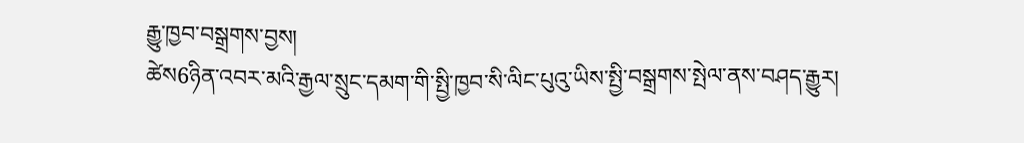རྒྱུ་ཁྱབ་བསྒྲགས་བྱས།
ཚེས6ཉིན་འབར་མའི་རྒྱལ་སྲུང་དམག་གི་སྤྱི་ཁྱབ་སི་ལིང་པུའུ་ཡིས་སྤྱི་བསྒྲགས་སྤེལ་ནས་བཤད་རྒྱུར།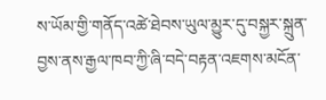ས་ཡོམ་གྱི་གནོད་འཚེ་ཐེབས་ཡུལ་མྱུར་དུ་བསྐྱར་སྐྲུན་བྱས་ནས་རྒྱལ་ཁབ་ཀྱི་ཞི་བདེ་བརྟན་འཇགས་མངོན་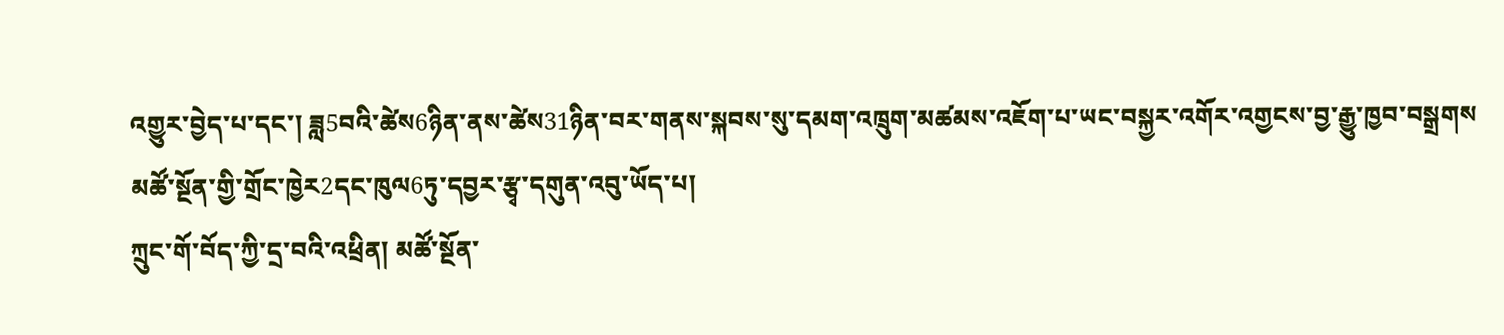འགྱུར་བྱེད་པ་དང་། ཟླ5བའི་ཚེས6ཉིན་ནས་ཚེས31ཉིན་བར་གནས་སྐབས་སུ་དམག་འཁྲུག་མཚམས་འཇོག་པ་ཡང་བསྐྱར་འགོར་འགྱངས་བྱ་རྒྱུ་ཁྱབ་བསྒྲགས
མཚོ་སྔོན་གྱི་གྲོང་ཁྱེར2དང་ཁུལ6ཏུ་དབྱར་རྩྭ་དགུན་འབུ་ཡོད་པ།
ཀྲུང་གོ་བོད་ཀྱི་དྲ་བའི་འཕྲིན། མཚོ་སྔོན་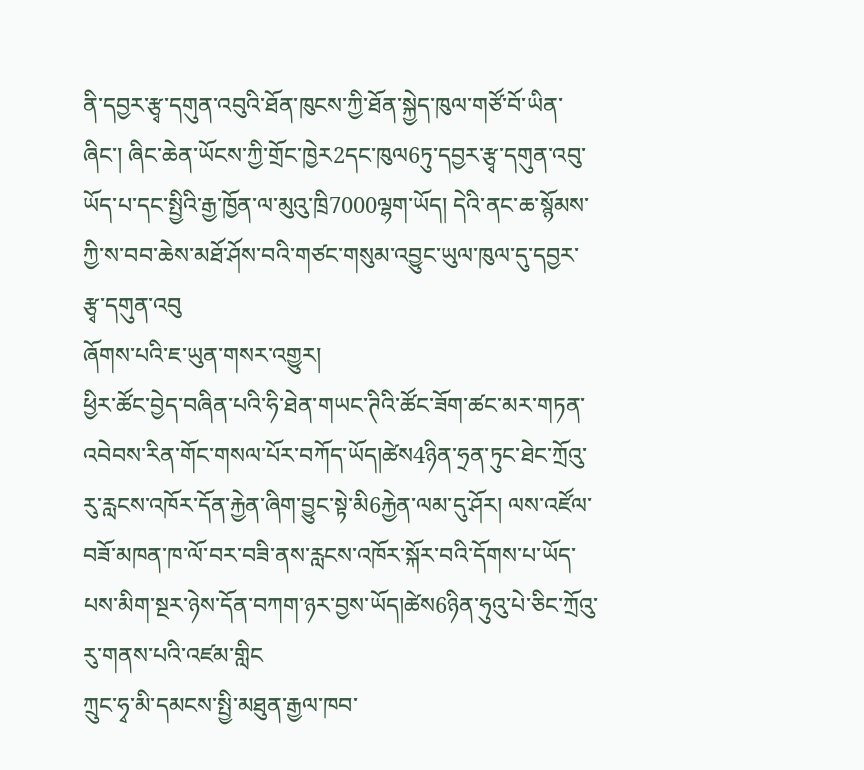ནི་དབྱར་རྩྭ་དགུན་འབུའི་ཐོན་ཁུངས་ཀྱི་ཐོན་སྐྱེད་ཁུལ་གཙོ་བོ་ཡིན་ཞིང་། ཞིང་ཆེན་ཡོངས་ཀྱི་གྲོང་ཁྱེར2དང་ཁུལ6ཏུ་དབྱར་རྩྭ་དགུན་འབུ་ཡོད་པ་དང་སྤྱིའི་རྒྱ་ཁྱོན་ལ་མུའུ་ཁྲི7000ལྷག་ཡོད། དེའི་ནང་ཆ་སྙོམས་ཀྱི་ས་བབ་ཆེས་མཐོ་ཤོས་བའི་གཙང་གསུམ་འབྱུང་ཡུལ་ཁུལ་དུ་དབྱར་རྩྭ་དགུན་འབུ
ཞོགས་པའི་ཇ་ཡུན་གསར་འགྱུར།
ཕྱིར་ཚོང་བྱེད་བཞིན་པའི་ཧི་ཐེན་གཡང་ཊིའི་ཚོང་ཟོག་ཚང་མར་གཏན་འབེབས་རིན་གོང་གསལ་པོར་བཀོད་ཡོད།ཚེས4ཉིན་ཧྲན་ཏུང་ཐེང་ཀྲོའུ་རུ་རླངས་འཁོར་དོན་རྐྱེན་ཞིག་བྱུང་སྟེ་མི6རྐྱེན་ལམ་དུ་ཤོར། ལས་འཛོལ་བཟོ་མཁན་ཁ་ལོ་བར་བཟི་ནས་རླངས་འཁོར་སྐོར་བའི་དོགས་པ་ཡོད་པས་མིག་སྔར་ཉེས་དོན་བཀག་ཉར་བྱས་ཡོད།ཚེས6ཉིན་ཧུའུ་པེ་ཅིང་ཀྲོའུ་རུ་གནས་པའི་འཛམ་གླིང
ཀྲུང་ཧྭ་མི་དམངས་སྤྱི་མཐུན་རྒྱལ་ཁབ་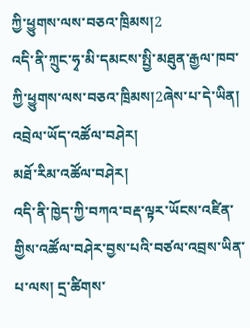ཀྱི་ཕྱུགས་ལས་བཅའ་ཁྲིམས།2
འདི་ནི་ཀྲུང་ཧྭ་མི་དམངས་སྤྱི་མཐུན་རྒྱལ་ཁབ་ཀྱི་ཕྱུགས་ལས་བཅའ་ཁྲིམས།2ཞེས་པ་དེ་ཡིན།
འབྲེལ་ཡོད་འཚོལ་བཤེར།
མཐོ་རིམ་འཚོལ་བཤེར།
འདི་ནི་ཁྱེད་ཀྱི་བཀའ་བརྡ་ལྟར་ཡོངས་འཛིན་གྱིས་འཚོལ་བཤེར་བྱས་པའི་བཙལ་འབྲས་ཡིན་པ་ལས། དྲ་ཚིགས་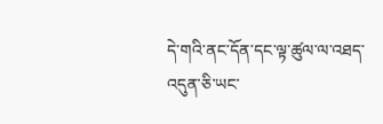དེ་གའི་ནང་དོན་དང་ལྟ་ཚུལ་ལ་འཐད་འདུན་ཅི་ཡང་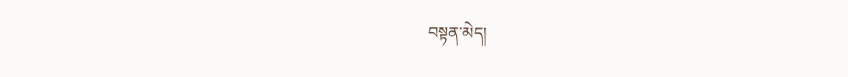བསྟན་མེད།